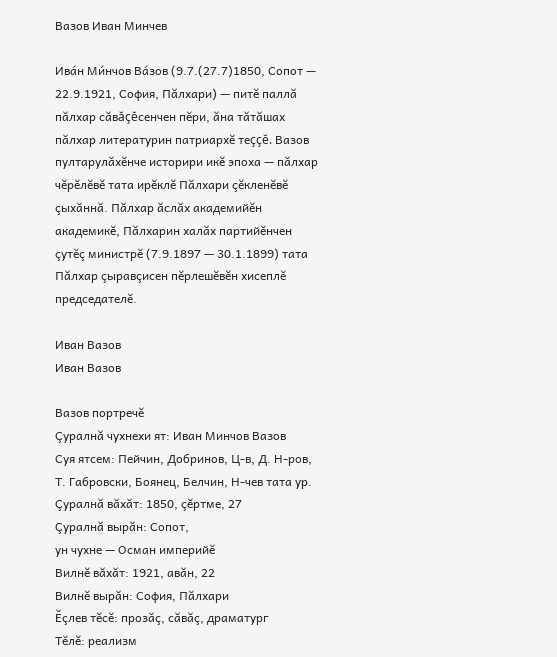Вазов Иван Минчев

Ива́н Ми́нчов Ва́зов (9.7.(27.7)1850, Сопот — 22.9.1921, София, Пăлхари) — питĕ паллă пăлхар сăвăçĕсенчен пĕри, ăна тăтăшах пăлхар литературин патриархĕ теççĕ. Вазов пултарулăхĕнче историри икĕ эпоха — пăлхар чĕрĕлĕвĕ тата ирĕклĕ Пăлхари çĕкленĕвĕ çыхăннă. Пăлхар ăслăх академийĕн академикĕ, Пăлхарин халăх партийĕнчен çутĕç министрĕ (7.9.1897 — 30.1.1899) тата Пăлхар çыравçисен пĕрлешĕвĕн хисеплĕ председателĕ.

Иван Вазов
Иван Вазов

Вазов портречĕ
Çуралнă чухнехи ят: Иван Минчов Вазов
Суя ятсем: Пейчин, Добринов, Ц-в, Д. Н-ров, Т. Габровски, Боянец, Белчин, Н-чев тата ур.
Çуралнă вăхăт: 1850, çĕртме, 27
Çуралнă вырăн: Сопот,
ун чухне — Осман империйĕ
Вилнĕ вăхăт: 1921, авăн, 22
Вилнĕ вырăн: София, Пăлхари
Ĕçлев тĕсĕ: прозăç, сăвăç, драматург
Тĕлĕ: реализм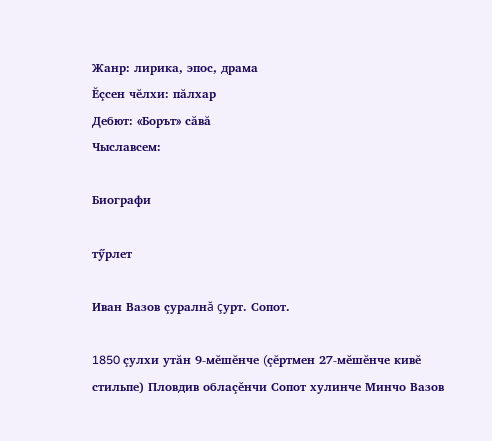Жанр: лирика, эпос, драма
Ĕçсен чĕлхи: пăлхар
Дебют: «Борът» сăвă
Чыславсем:

Биографи

тӳрлет

Иван Вазов çуралнă çурт. Сопот.

1850 çулхи утăн 9-мĕшĕнче (çĕртмен 27-мĕшĕнче кивĕ стильпе) Пловдив облаçĕнчи Сопот хулинче Минчо Вазов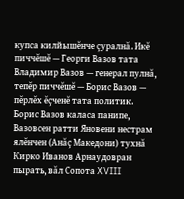купса килйышĕнче çуралнă. Икĕ пиччĕшĕ — Георги Вазов тата Владимир Вазов — генерал пулнă, тепĕр пиччĕшĕ — Борис Вазов — пĕрлĕх ĕçченĕ тата политик. Борис Вазов каласа панипе, Вазовсен ратти Яновени нестрам ялĕнчен (Анăç Македони) тухнă Кирко Иванов Арнаудовран пырать, вăл Сопота XVIII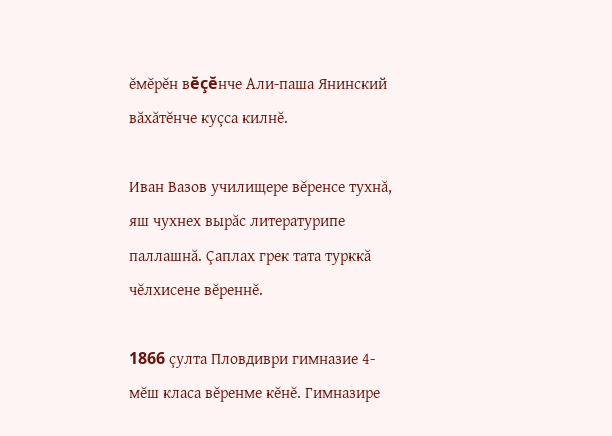ĕмĕрĕн вĕçĕнче Али-паша Янинский вăхăтĕнче куçса килнĕ.

Иван Вазов училищере вĕренсе тухнă, яш чухнех вырăс литературипе паллашнă. Çаплах грек тата турккă чĕлхисене вĕреннĕ.

1866 çулта Пловдиври гимназие 4-мĕш класа вĕренме кĕнĕ. Гимназире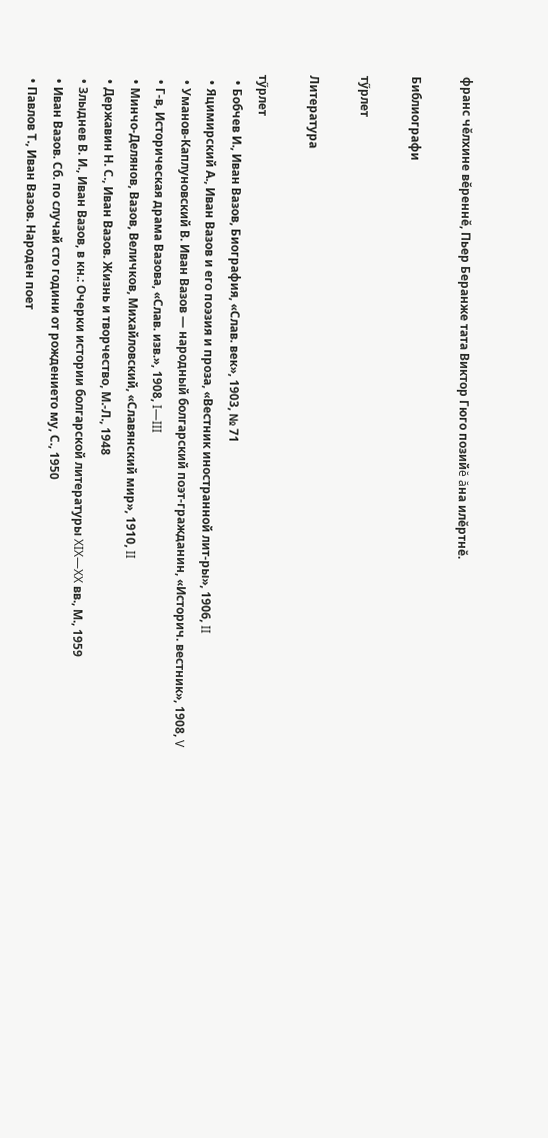франс чĕлхине вĕреннĕ, Пьер Беранже тата Виктор Гюго позийĕ ăна илĕртнĕ.

Библиографи

тӳрлет

Литература

тӳрлет
  • Бобчев И., Иван Вазов, Биография, «Слав. век», 1903, № 71
  • Яцимирский А., Иван Вазов и его поэзия и проза, «Вестник иностранной лит-ры», 1906, II
  • Уманов-Каплуновский В. Иван Вазов — народный болгарский поэт-гражданин, «Историч. вестник», 1908, V
  • Г-в, Историческая драма Вазова, «Слав. изв.», 1908, I—III
  • Минчо-Делянов, Вазов, Величков, Михайловский, «Славянский мир», 1910, II
  • Державин Н. С., Иван Вазов. Жизнь и творчество, М.-Л., 1948
  • Злыднев В. И., Иван Вазов, в кн.: Очерки истории болгарской литературы XIX—XX вв., М., 1959
  • Иван Вазов. Сб. по случай сто години от рождението му, С., 1950
  • Павлов Т., Иван Вазов. Народен поет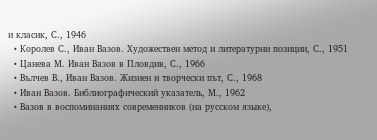и класик, С., 1946
  • Королев С., Иван Вазов. Художествен метод и литературни позиции, С., 1951
  • Цанева М. Иван Вазов в Пловдив, С., 1966
  • Вълчев В., Иван Вазов. Жизнен и творчески път, С., 1968
  • Иван Вазов. Библиографический указатель, М., 1962
  • Вазов в воспоминаниях современников (на русском языке),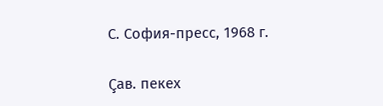С. София-пресс, 1968 г.

Çав. пекех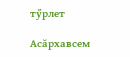тӳрлет

Асăрхавсем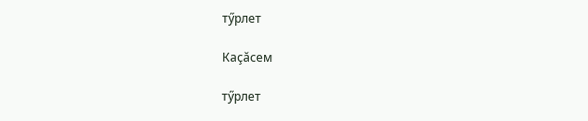тӳрлет

Каçăсем

тӳрлет